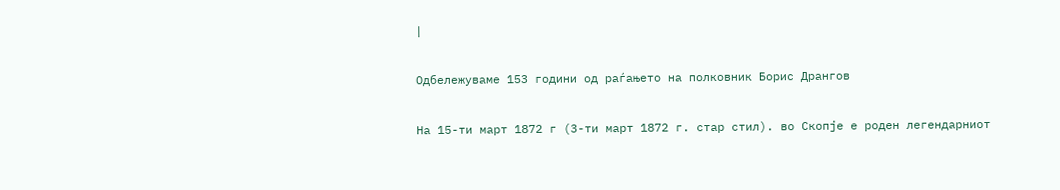|

Одбележуваме 153 години од раѓањето на полковник Борис Дрангов

На 15-ти март 1872 г (3-ти март 1872 г. стар стил). во Скопје е роден легендарниот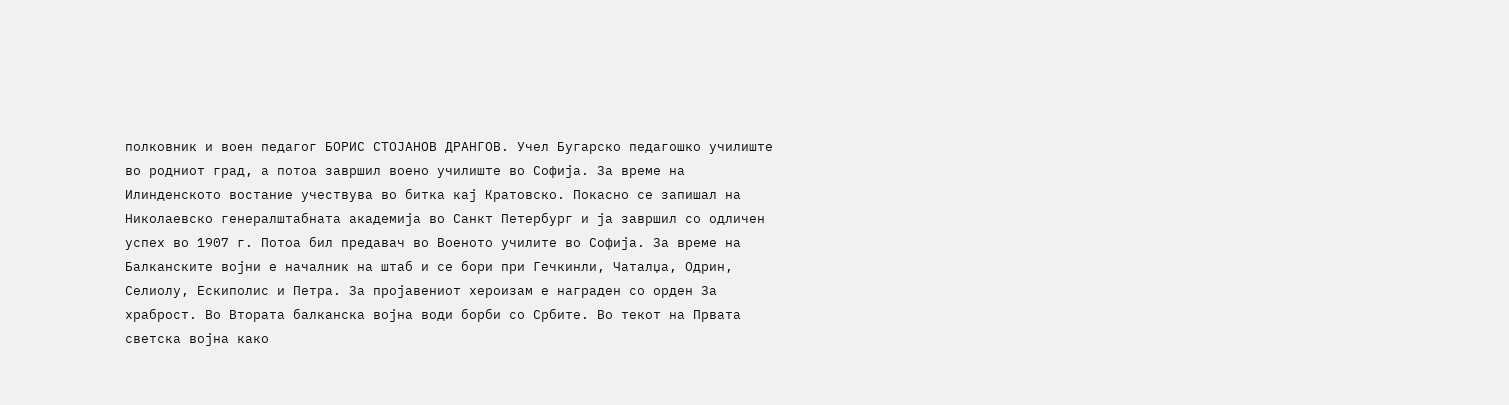полковник и воен педагог БОРИС СТОЈАНОВ ДРАНГОВ. Учел Бугарско педагошко училиште во родниот град, а потоа завршил воено училиште во Софија. За време на Илинденското востание учествува во битка кај Кратовско. Покасно се запишал на Николаевско генералштабната академија во Санкт Петербург и ја завршил со одличен успех во 1907 г. Потоа бил предавач во Военото училите во Софија. За време на Балканските војни е началник на штаб и се бори при Гечкинли, Чаталџа, Одрин, Селиолу, Ескиполис и Петра. За пројавениот хероизам е награден со орден За храброст. Во Втората балканска војна води борби со Србите. Во текот на Првата светска војна како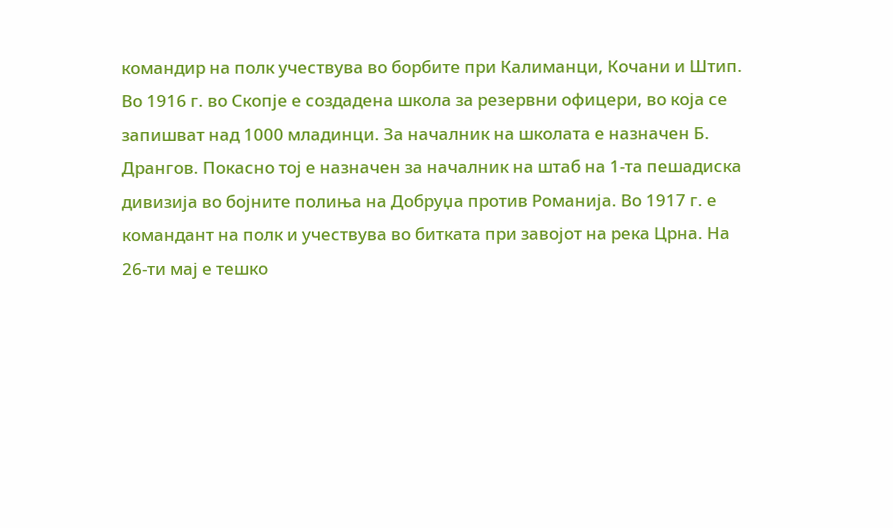командир на полк учествува во борбите при Калиманци, Кочани и Штип. Во 1916 г. во Скопје е создадена школа за резервни офицери, во која се запишват над 1000 младинци. За началник на школата е назначен Б. Дрангов. Покасно тој е назначен за началник на штаб на 1-та пешадиска дивизија во бојните полиња на Добруџа против Романија. Во 1917 г. е командант на полк и учествува во битката при завојот на река Црна. На 26-ти мај е тешко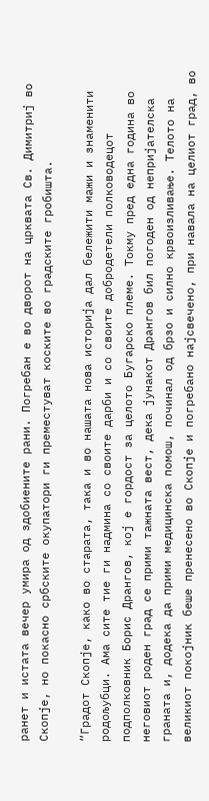ранет и истата вечер умира од здобиените рани. Погребан е во дворот на црквата Св. Димитриј во Скопје, но покасно србските окупатори ги преместуват коските во градските гробишта.

“Градот Скопје, како во старата, така и во нашата нова историја дал бележити мажи и знаменити родољубци. Ама сите тие ги надмина со своите дарби и со своите добродетели полководецот подполковник Борис Дрангов, кој е гордост за целото Бугарско племе. Токму пред една година во неговиот роден град се прими тажната вест, дека јунакот Дрангов бил погоден од непријателска граната и, додека да прими медицинска помош, починал од брзо и силно крвоизливање. Телото на великиот покојник беше пренесено во Скопје и погребано најсвечено, при навала на целиот град, во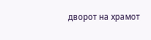дворот на храмот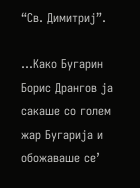“Св. Димитриј”.

…Како Бугарин Борис Дрангов ја сакаше со голем жар Бугарија и обожаваше се’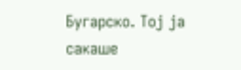Бугарско. Тој ја сакаше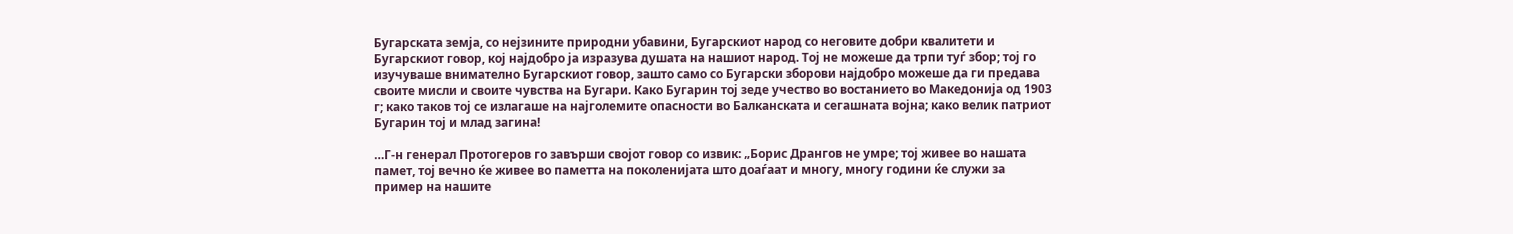Бугарската земја, со нејзините природни убавини, Бугарскиот народ со неговите добри квалитети и Бугарскиот говор, кој најдобро ја изразува душата на нашиот народ. Тој не можеше да трпи туѓ збор; тој го изучуваше внимателно Бугарскиот говор, зашто само со Бугарски зборови најдобро можеше да ги предава своите мисли и своите чувства на Бугари. Како Бугарин тој зеде учество во востанието во Македонија од 1903 г; како таков тој се излагаше на најголемите опасности во Балканската и сегашната војна; како велик патриот Бугарин тој и млад загина!

…Г-н генерал Протогеров го завърши својот говор со извик: „Борис Дрангов не умре; тој живее во нашата памет, тој вечно ќе живее во паметта на поколенијата што доаѓаат и многу, многу години ќе служи за пример на нашите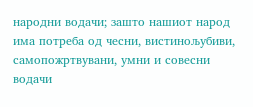народни водачи; зашто нашиот народ има потреба од чесни, вистинољубиви, самопожртвувани, умни и совесни водачи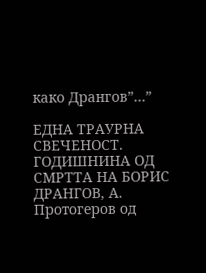како Дрангов”…”

ЕДНА ТРАУРНА СВЕЧЕНОСТ. ГОДИШНИНА ОД СМРТТА НА БОРИС ДРАНГОВ, А. Протогеров од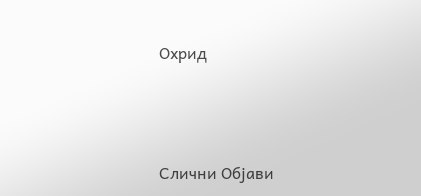Охрид



Слични Објави